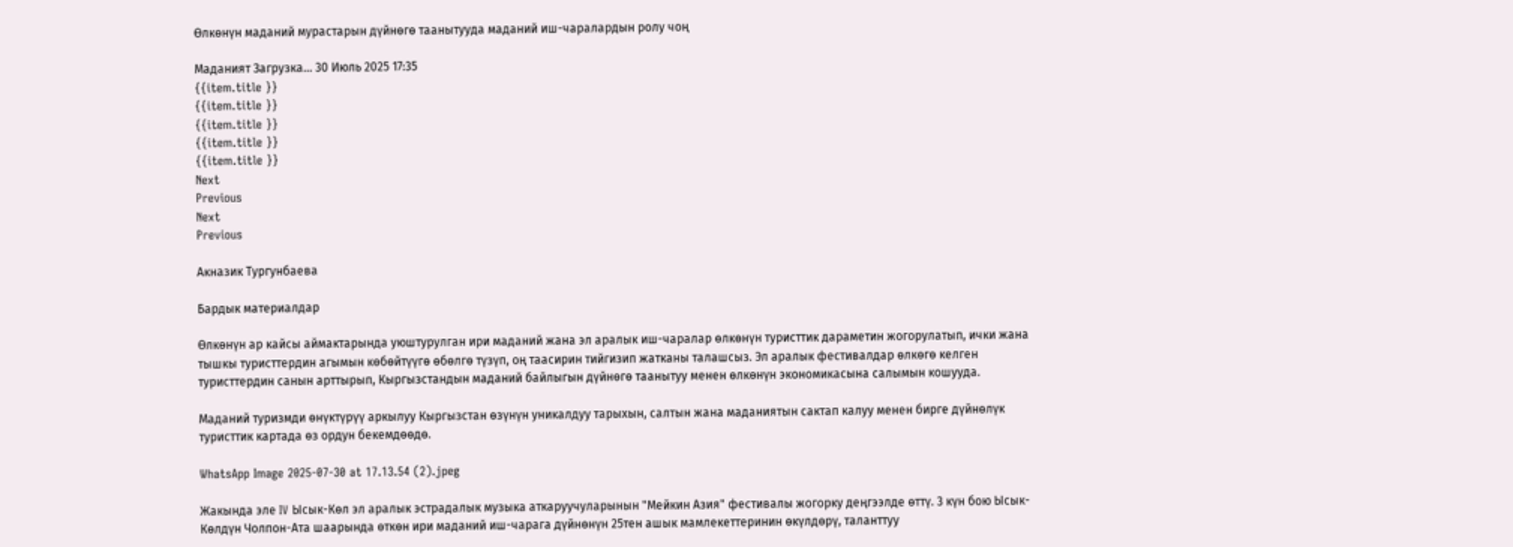Өлкөнүн маданий мурастарын дүйнөгө таанытууда маданий иш-чаралардын ролу чоң

Маданият Загрузка... 30 Июль 2025 17:35
{{item.title }}
{{item.title }}
{{item.title }}
{{item.title }}
{{item.title }}
Next
Previous
Next
Previous

Акназик Тургунбаева

Бардык материалдар

Өлкөнүн ар кайсы аймактарында уюштурулган ири маданий жана эл аралык иш-чаралар өлкөнүн туристтик дараметин жогорулатып, ички жана тышкы туристтердин агымын көбөйтүүгө өбөлгө түзүп, оң таасирин тийгизип жатканы талашсыз. Эл аралык фестивалдар өлкөгө келген туристтердин санын арттырып, Кыргызстандын маданий байлыгын дүйнөгө таанытуу менен өлкөнүн экономикасына салымын кошууда.

Маданий туризмди өнүктүрүү аркылуу Кыргызстан өзүнүн уникалдуу тарыхын, салтын жана маданиятын сактап калуу менен бирге дүйнөлүк туристтик картада өз ордун бекемдөөдө.

WhatsApp Image 2025-07-30 at 17.13.54 (2).jpeg

Жакында эле IV Ысык-Көл эл аралык эстрадалык музыка аткаруучуларынын "Мейкин Азия" фестивалы жогорку деңгээлде өттү. 3 күн бою Ысык-Көлдүн Чолпон-Ата шаарында өткөн ири маданий иш-чарага дүйнөнүн 25тен ашык мамлекеттеринин өкүлдөрү, таланттуу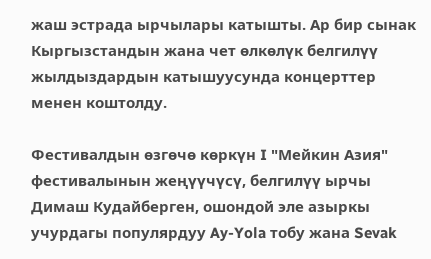жаш эстрада ырчылары катышты. Ар бир сынак Кыргызстандын жана чет өлкөлүк белгилүү жылдыздардын катышуусунда концерттер менен коштолду.

Фестивалдын өзгөчө көркүн I "Мейкин Азия" фестивалынын жеңүүчүсү, белгилүү ырчы Димаш Кудайберген, ошондой эле азыркы учурдагы популярдуу Ay-Yola тобу жана Sevak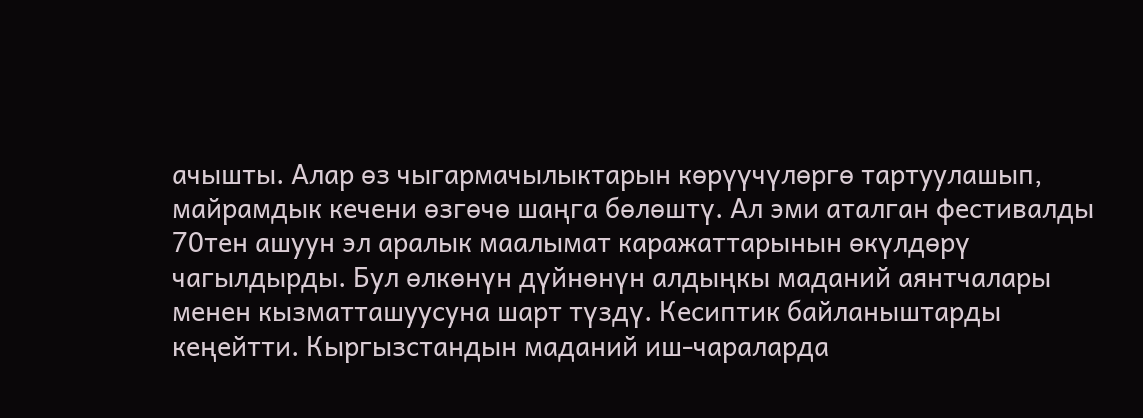ачышты. Алар өз чыгармачылыктарын көрүүчүлөргө тартуулашып, майрамдык кечени өзгөчө шаңга бөлөштү. Ал эми аталган фестивалды 70тен ашуун эл аралык маалымат каражаттарынын өкүлдөрү чагылдырды. Бул өлкөнүн дүйнөнүн алдыңкы маданий аянтчалары менен кызматташуусуна шарт түздү. Кесиптик байланыштарды кеңейтти. Кыргызстандын маданий иш-чараларда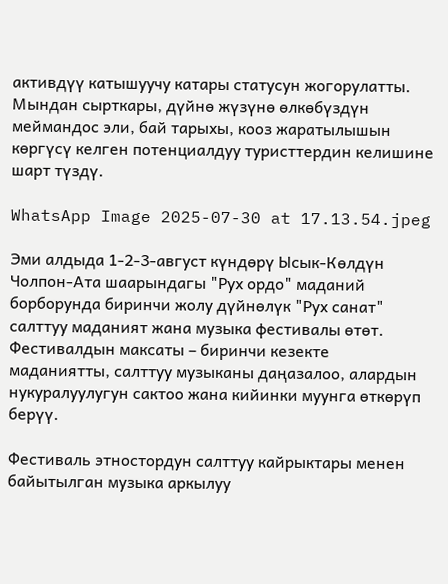активдүү катышуучу катары статусун жогорулатты. Мындан сырткары, дүйнө жүзүнө өлкөбүздүн меймандос эли, бай тарыхы, кооз жаратылышын көргүсү келген потенциалдуу туристтердин келишине шарт түздү.

WhatsApp Image 2025-07-30 at 17.13.54.jpeg

Эми алдыда 1-2-3-август күндөрү Ысык-Көлдүн Чолпон-Ата шаарындагы "Рух ордо" маданий борборунда биринчи жолу дүйнөлүк "Рух санат" салттуу маданият жана музыка фестивалы өтөт. Фестивалдын максаты – биринчи кезекте маданиятты, салттуу музыканы даңазалоо, алардын нукуралуулугун сактоо жана кийинки муунга өткөрүп берүү.

Фестиваль этностордун салттуу кайрыктары менен байытылган музыка аркылуу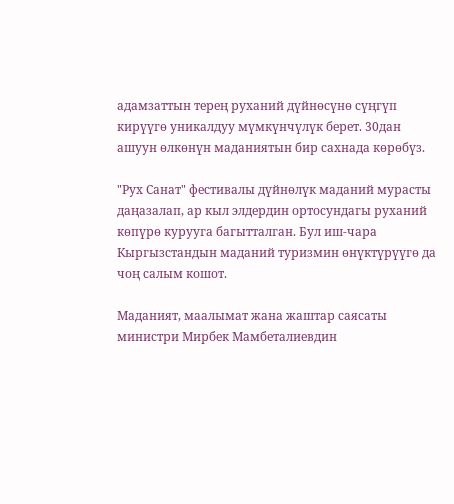адамзаттын терең руханий дүйнөсүнө сүңгүп кирүүгө уникалдуу мүмкүнчүлүк берет. 30дан ашуун өлкөнүн маданиятын бир сахнада көрөбүз.

"Рух Санат" фестивалы дүйнөлүк маданий мурасты даңазалап, ар кыл элдердин ортосундагы руханий көпүрө курууга багытталган. Бул иш-чара Кыргызстандын маданий туризмин өнүктүрүүгө да чоң салым кошот.

Маданият, маалымат жана жаштар саясаты министри Мирбек Мамбеталиевдин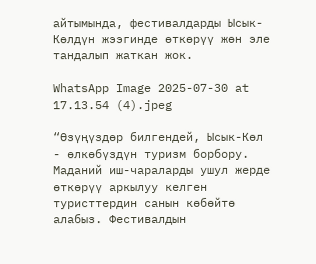айтымында, фестивалдарды Ысык-Көлдүн жээгинде өткөрүү жөн эле тандалып жаткан жок.

WhatsApp Image 2025-07-30 at 17.13.54 (4).jpeg

“Өзүңүздөр билгендей, Ысык-Көл - өлкөбүздүн туризм борбору. Маданий иш-чараларды ушул жерде өткөрүү аркылуу келген туристтердин санын көбөйтө алабыз. Фестивалдын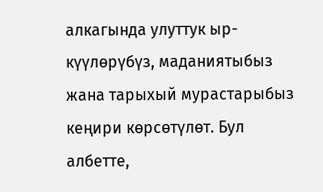алкагында улуттук ыр-күүлөрүбүз, маданиятыбыз жана тарыхый мурастарыбыз кеңири көрсөтүлөт. Бул албетте,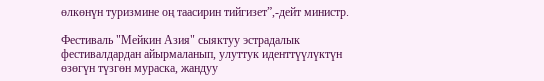өлкөнүн туризмине оң таасирин тийгизет”,-дейт министр.

Фестиваль "Мейкин Азия" сыяктуу эстрадалык фестивалдардан айырмаланып, улуттук иденттүүлүктүн өзөгүн түзгөн мураска, жандуу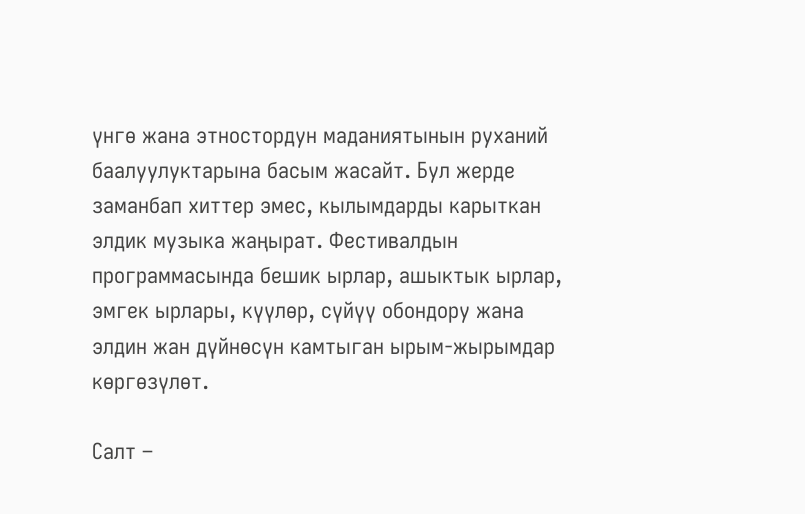үнгө жана этностордун маданиятынын руханий баалуулуктарына басым жасайт. Бул жерде заманбап хиттер эмес, кылымдарды карыткан элдик музыка жаңырат. Фестивалдын программасында бешик ырлар, ашыктык ырлар, эмгек ырлары, күүлөр, сүйүү обондору жана элдин жан дүйнөсүн камтыган ырым-жырымдар көргөзүлөт.

Салт –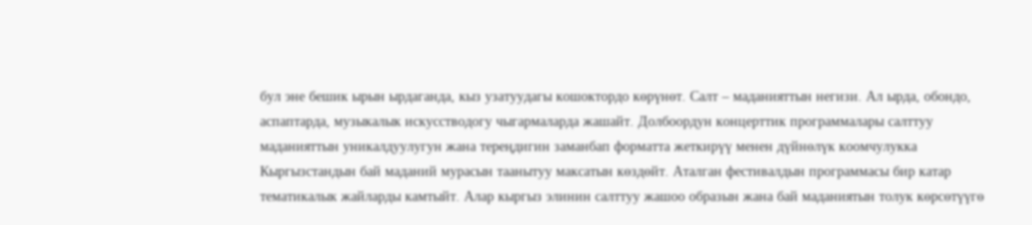бул эне бешик ырын ырдаганда, кыз узатуудагы кошоктордо көрүнөт. Салт – маданияттын негизи. Ал ырда, обондо, аспаптарда, музыкалык искусстводогу чыгармаларда жашайт. Долбоордун концерттик программалары салттуу маданияттын уникалдуулугун жана тереңдигин заманбап форматта жеткирүү менен дүйнөлүк коомчулукка Кыргызстандын бай маданий мурасын таанытуу максатын көздөйт. Аталган фестивалдын программасы бир катар тематикалык жайларды камтыйт. Алар кыргыз элинин салттуу жашоо образын жана бай маданиятын толук көрсөтүүгө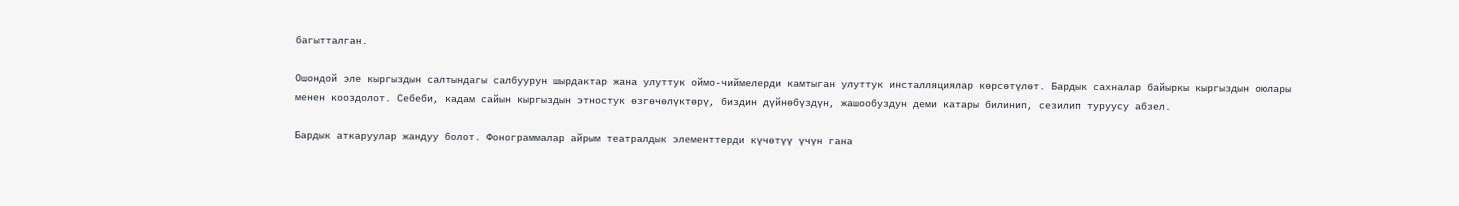багытталган.

Ошондой эле кыргыздын салтындагы салбуурун шырдактар жана улуттук оймо-чиймелерди камтыган улуттук инсталляциялар көрсөтүлөт. Бардык сахналар байыркы кыргыздын оюлары менен кооздолот. Себеби, кадам сайын кыргыздын этностук өзгөчөлүктөрү, биздин дүйнөбүздүн, жашообуздун деми катары билинип, сезилип туруусу абзел.

Бардык аткаруулар жандуу болот. Фонограммалар айрым театралдык элементтерди күчөтүү үчүн гана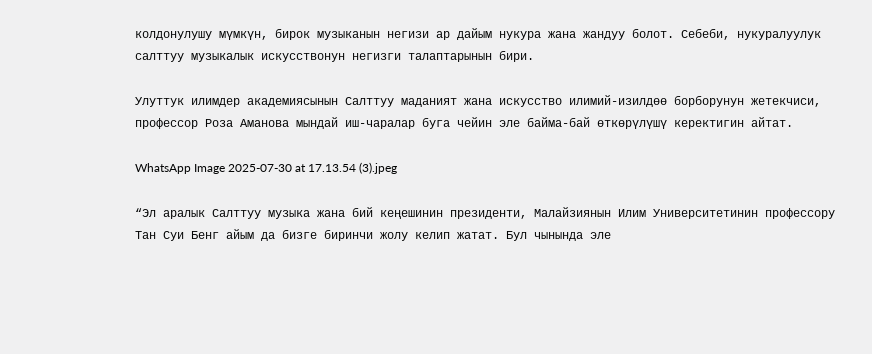колдонулушу мүмкүн, бирок музыканын негизи ар дайым нукура жана жандуу болот. Себеби, нукуралуулук салттуу музыкалык искусствонун негизги талаптарынын бири.

Улуттук илимдер академиясынын Салттуу маданият жана искусство илимий-изилдөө борборунун жетекчиси, профессор Роза Аманова мындай иш-чаралар буга чейин эле байма-бай өткөрүлүшү керектигин айтат.

WhatsApp Image 2025-07-30 at 17.13.54 (3).jpeg

“Эл аралык Салттуу музыка жана бий кеңешинин президенти, Малайзиянын Илим Университетинин профессору Тан Суи Бенг айым да бизге биринчи жолу келип жатат. Бул чынында эле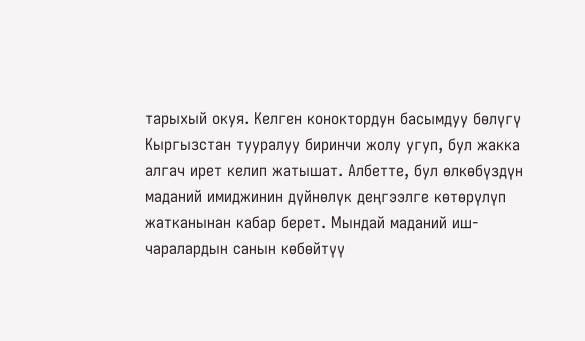тарыхый окуя. Келген коноктордун басымдуу бөлүгү Кыргызстан тууралуу биринчи жолу угуп, бул жакка алгач ирет келип жатышат. Албетте, бул өлкөбүздүн маданий имиджинин дүйнөлүк деңгээлге көтөрүлүп жатканынан кабар берет. Мындай маданий иш-чаралардын санын көбөйтүү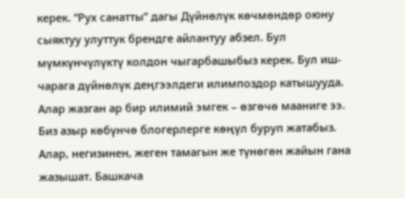керек. “Рух санатты” дагы Дүйнөлүк көчмөндөр оюну сыяктуу улуттук брендге айлантуу абзел. Бул мүмкүнчүлүктү колдон чыгарбашыбыз керек. Бул иш-чарага дүйнөлүк деңгээлдеги илимпоздор катышууда. Алар жазган ар бир илимий эмгек – өзгөчө мааниге ээ. Биз азыр көбүнчө блогерлерге көңүл буруп жатабыз. Алар, негизинен, жеген тамагын же түнөгөн жайын гана жазышат. Башкача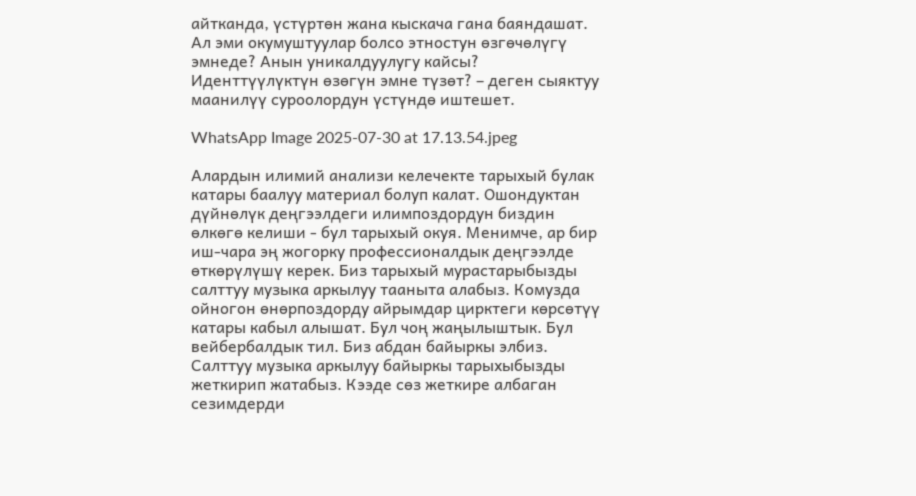айтканда, үстүртөн жана кыскача гана баяндашат. Ал эми окумуштуулар болсо этностун өзгөчөлүгү эмнеде? Анын уникалдуулугу кайсы? Иденттүүлүктүн өзөгүн эмне түзөт? – деген сыяктуу маанилүү суроолордун үстүндө иштешет.

WhatsApp Image 2025-07-30 at 17.13.54.jpeg

Алардын илимий анализи келечекте тарыхый булак катары баалуу материал болуп калат. Ошондуктан дүйнөлүк деңгээлдеги илимпоздордун биздин өлкөгө келиши - бул тарыхый окуя. Менимче, ар бир иш-чара эң жогорку профессионалдык деңгээлде өткөрүлүшү керек. Биз тарыхый мурастарыбызды салттуу музыка аркылуу тааныта алабыз. Комузда ойногон өнөрпоздорду айрымдар цирктеги көрсөтүү катары кабыл алышат. Бул чоң жаңылыштык. Бул вейбербалдык тил. Биз абдан байыркы элбиз. Салттуу музыка аркылуу байыркы тарыхыбызды жеткирип жатабыз. Кээде сөз жеткире албаган сезимдерди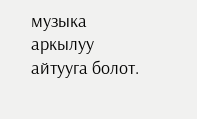музыка аркылуу айтууга болот.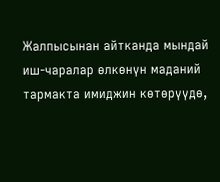Жалпысынан айтканда мындай иш-чаралар өлкөнүн маданий тармакта имиджин көтөрүүдө,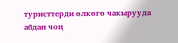туристтерди өлкөгө чакырууда абдан чоң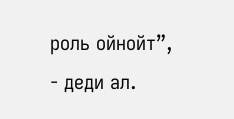роль ойнойт”, - деди ал.